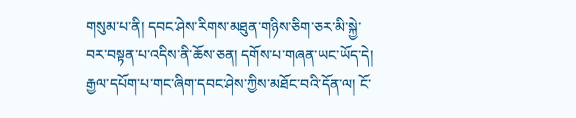གསུམ་པ་ནི། དབང་ཤེས་རིགས་མཐུན་གཉིས་ཅིག་ཅར་མི་སྐྱེ་བར་བསྟན་པ་འདིས་ནི་ཆོས་ཅན། དགོས་པ་གཞན་ཡང་ཡོད་དེ། རྒྱལ་དཔོག་པ་གང་ཞིག་དབང་ཤེས་ཀྱིས་མཐོང་བའི་དོན་ལ། ངོ་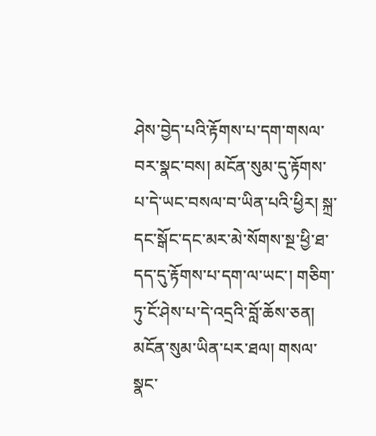ཤེས་བྱེད་པའི་རྟོགས་པ་དག་གསལ་བར་སྣང་བས། མངོན་སུམ་དུ་རྟོགས་པ་དེ་ཡང་བསལ་བ་ཡིན་པའི་ཕྱིར། སྐྲ་དང་སྒོང་དང་མར་མེ་སོགས་སྔ་ཕྱི་ཐ་དད་དུ་རྟོགས་པ་དག་ལ་ཡང་། གཅིག་ཏུ་ངོ་ཤེས་པ་དེ་འདྲའི་བློ་ཆོས་ཅན། མངོན་སུམ་ཡིན་པར་ཐལ། གསལ་སྣང་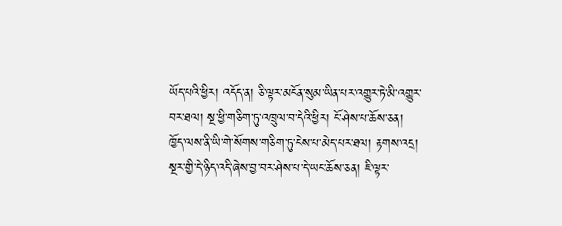ཡོད་པའི་ཕྱིར། འདོད་ན། ཅི་ལྟར་མངོན་སུམ་ཡིན་པར་འགྱུར་ཏེ་མི་འགྱུར་བར་ཐལ། སྔ་ཕྱི་གཅིག་ཏུ་འཁྲུལ་བ་དེའི་ཕྱིར། ངོ་ཤེས་པ་ཆོས་ཅན། ཁྱོད་ལས་ནི་ཡི་གེ་སོགས་གཅིག་ཏུ་ངེས་པ་མེད་པར་ཐལ། རྟགས་འདྲ། སྔར་གྱི་དེ་ཉིད་འདི་ཞེས་བྱ་བར་ཤེས་པ་དེ་ཡང་ཆོས་ཅན། ཇི་ལྟར་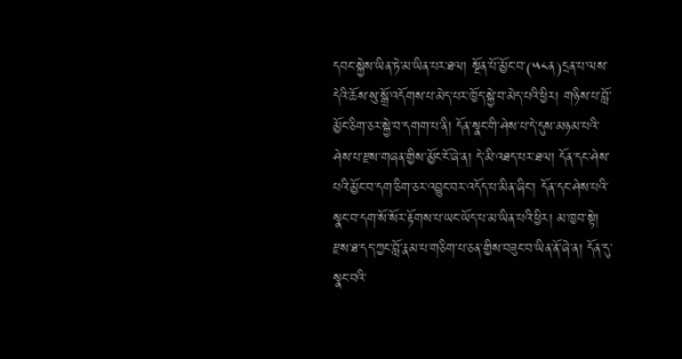དབང་སྐྱེས་ཡིན་ཏེ་མ་ཡིན་པར་ཐལ། སྔོན་པོ་མྱོང་བ་(༥༨ན)དྲན་པ་ལས་དེའི་ཆོས་སུ་སྒྲོ་འདོགས་པ་མེད་པར་ཁྱོད་སྐྱེ་བ་མེད་པའི་ཕྱིར། གཉིས་པ་བློ་མྱོང་ཅིག་ཅར་སྐྱེ་བ་དགག་པ་ནི། དོན་སྣང་གི་ཤེས་པ་དེ་དུས་མཉམ་པའི་ཤེས་པ་རྫས་གཞན་གྱིས་མྱོང་ངོ་ཞེ་ན། དེ་མི་འཐད་པར་ཐལ། དོན་དང་ཤེས་པའི་མྱོང་བ་དག་ཅིག་ཅར་འབྱུང་བར་འདོད་པ་མིན་ཞིང་། དོན་དང་ཤེས་པའི་སྣང་བ་དག་སོ་སོར་རྟོགས་པ་ཡང་ཡོད་པ་མ་ཡིན་པའི་ཕྱིར། མ་ཁྱབ་སྟེ། རྫས་ཐ་དད་ཀྱང་བློ་རྣམ་པ་གཅིག་པ་ཅན་གྱིས་བཟུང་བ་ཡིན་ནོ་ཞེ་ན། དོན་དུ་སྣང་བའི་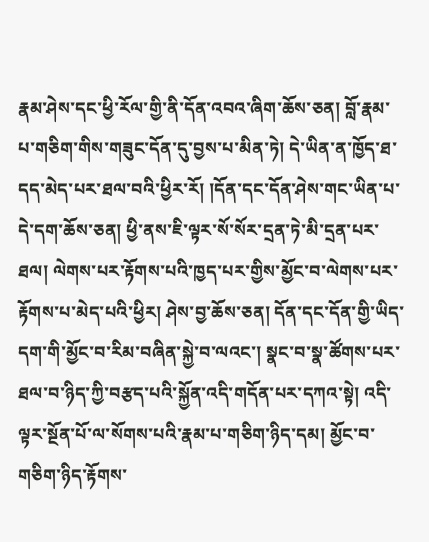རྣམ་ཤེས་དང་ཕྱི་རོལ་གྱི་ནི་དོན་འབའ་ཞིག་ཆོས་ཅན། བློ་རྣམ་པ་གཅིག་གིས་གཟུང་དོན་དུ་བྱས་པ་མིན་ཏེ། དེ་ཡིན་ན་ཁྱོད་ཐ་དད་མེད་པར་ཐལ་བའི་ཕྱིར་རོ། །དོན་དང་དོན་ཤེས་གང་ཡིན་པ་དེ་དག་ཆོས་ཅན། ཕྱི་ནས་ཇི་ལྟར་སོ་སོར་དྲན་ཏེ་མི་དྲན་པར་ཐལ། ལེགས་པར་རྟོགས་པའི་ཁྱད་པར་གྱིས་མྱོང་བ་ལེགས་པར་རྟོགས་པ་མེད་པའི་ཕྱིར། ཤེས་བྱ་ཆོས་ཅན། དོན་དང་དོན་གྱི་ཡིད་དག་གི་མྱོང་བ་རིམ་བཞིན་སྐྱེ་བ་ལའང་། སྣང་བ་སྣ་ཚོགས་པར་ཐལ་བ་ཉིད་ཀྱི་བརྩད་པའི་སྐྱོན་འདི་གདོན་པར་དཀའ་སྟེ། འདི་ལྟར་སྔོན་པོ་ལ་སོགས་པའི་རྣམ་པ་གཅིག་ཉིད་དམ། མྱོང་བ་གཅིག་ཉིད་རྟོགས་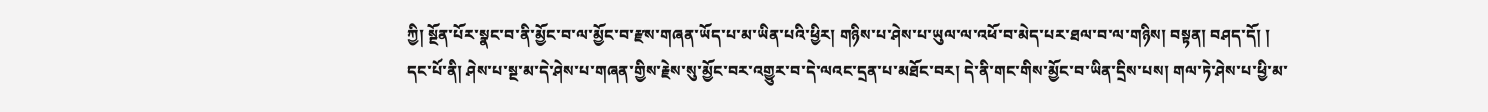ཀྱི། སྔོན་པོར་སྣང་བ་ནི་མྱོང་བ་ལ་མྱོང་བ་རྫས་གཞན་ཡོད་པ་མ་ཡིན་པའི་ཕྱིར། གཉིས་པ་ཤེས་པ་ཡུལ་ལ་འཕོ་བ་མེད་པར་ཐལ་བ་ལ་གཉིས། བསྟན། བཤད་དོ། །
དང་པོ་ནི། ཤེས་པ་སྔ་མ་དེ་ཤེས་པ་གཞན་གྱིས་རྗེས་སུ་མྱོང་བར་འགྱུར་བ་དེ་ལའང་དྲན་པ་མཐོང་བར། དེ་ནི་གང་གིས་མྱོང་བ་ཡིན་དྲིས་པས། གལ་ཏེ་ཤེས་པ་ཕྱི་མ་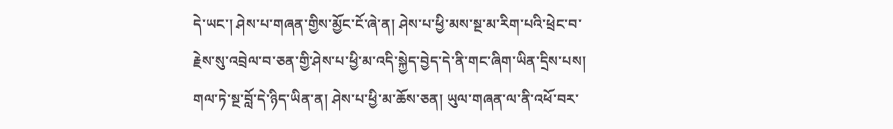དེ་ཡང་། ཤེས་པ་གཞན་གྱིས་མྱོང་ངོ་ཞེ་ན། ཤེས་པ་ཕྱི་མས་སྔ་མ་རིག་པའི་ཕྲེང་བ་རྗེས་སུ་འབྲེལ་བ་ཅན་གྱི་ཤེས་པ་ཕྱི་མ་འདི་སྐྱེད་བྱེད་དེ་ནི་གང་ཞིག་ཡིན་དྲིས་པས། གལ་ཏེ་སྔ་བློ་དེ་ཉིད་ཡིན་ན། ཤེས་པ་ཕྱི་མ་ཆོས་ཅན། ཡུལ་གཞན་ལ་ནི་འཕོ་བར་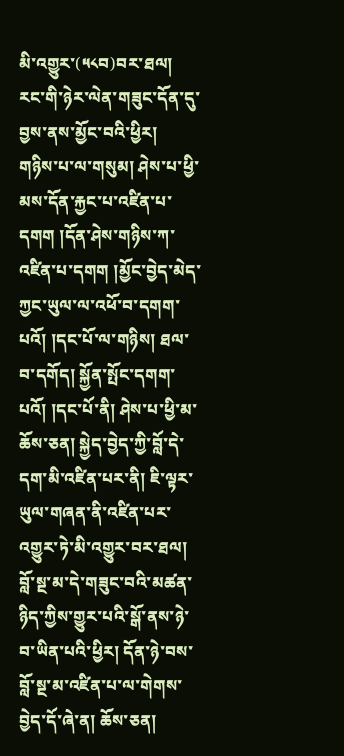མི་འགྱུར་(༥༨བ)བར་ཐལ། རང་གི་ཉེར་ལེན་གཟུང་དོན་དུ་བྱས་ནས་མྱོང་བའི་ཕྱིར།
གཉིས་པ་ལ་གསུམ། ཤེས་པ་ཕྱི་མས་དོན་རྐྱང་པ་འཛིན་པ་དགག །དོན་ཤེས་གཉིས་ཀ་འཛིན་པ་དགག །མྱོང་བྱེད་མེད་ཀྱང་ཡུལ་ལ་འཕོ་བ་དགག་པའོ། །དང་པོ་ལ་གཉིས། ཐལ་བ་དགོད། སྐྱོན་སྤོང་དགག་པའོ། །དང་པོ་ནི། ཤེས་པ་ཕྱི་མ་ཆོས་ཅན། སྐྱེད་བྱེད་ཀྱི་བློ་དེ་དག་མི་འཛིན་པར་ནི། ཇི་ལྟར་ཡུལ་གཞན་ནི་འཛིན་པར་འགྱུར་ཏེ་མི་འགྱུར་བར་ཐལ། བློ་སྔ་མ་དེ་གཟུང་བའི་མཚན་ཉིད་ཀྱིས་གྱུར་པའི་སྒོ་ནས་ཉེ་བ་ཡིན་པའི་ཕྱིར། དོན་ཉེ་བས་བློ་སྔ་མ་འཛིན་པ་ལ་གེགས་བྱེད་དོ་ཞེ་ན། ཆོས་ཅན།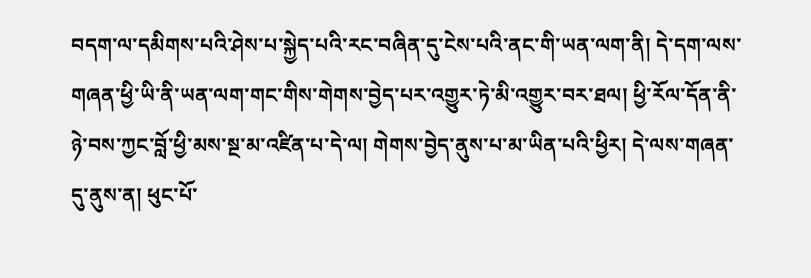བདག་ལ་དམིགས་པའི་ཤེས་པ་སྐྱེད་པའི་རང་བཞིན་དུ་ངེས་པའི་ནང་གི་ཡན་ལག་ནི། དེ་དག་ལས་གཞན་ཕྱི་ཡི་ནི་ཡན་ལག་གང་གིས་གེགས་བྱེད་པར་འགྱུར་ཏེ་མི་འགྱུར་བར་ཐལ། ཕྱི་རོལ་དོན་ནི་ཉེ་བས་ཀྱང་བློ་ཕྱི་མས་སྔ་མ་འཛིན་པ་དེ་ལ། གེགས་བྱེད་ནུས་པ་མ་ཡིན་པའི་ཕྱིར། དེ་ལས་གཞན་དུ་ནུས་ན། ཕུང་པོ་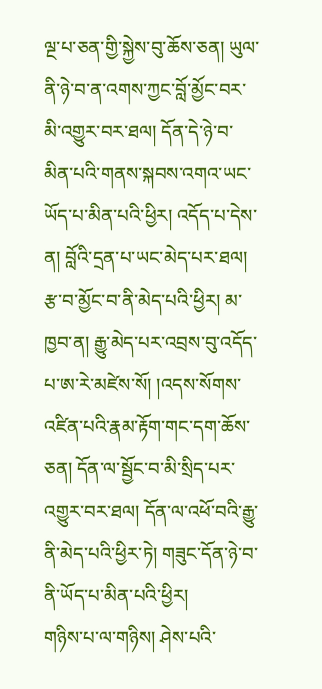ལྔ་པ་ཅན་གྱི་སྐྱེས་བུ་ཆོས་ཅན། ཡུལ་ནི་ཉེ་བ་ན་འགས་ཀྱང་བློ་མྱོང་བར་མི་འགྱུར་བར་ཐལ། དོན་དེ་ཉེ་བ་མིན་པའི་གནས་སྐབས་འགའ་ཡང་ཡོད་པ་མིན་པའི་ཕྱིར། འདོད་པ་དེས་ན། བློའི་དྲན་པ་ཡང་མེད་པར་ཐལ། རྩ་བ་མྱོང་བ་ནི་མེད་པའི་ཕྱིར། མ་ཁྱབ་ན། རྒྱུ་མེད་པར་འབྲས་བུ་འདོད་པ་ཨ་རེ་མཛེས་སོ། །འདས་སོགས་འཛིན་པའི་རྣམ་རྟོག་གང་དག་ཆོས་ཅན། དོན་ལ་སྦྱོང་བ་མི་སྲིད་པར་འགྱུར་བར་ཐལ། དོན་ལ་འཕོ་བའི་རྒྱུ་ནི་མེད་པའི་ཕྱིར་ཏེ། གཟུང་དོན་ཉེ་བ་ནི་ཡོད་པ་མིན་པའི་ཕྱིར།
གཉིས་པ་ལ་གཉིས། ཤེས་པའི་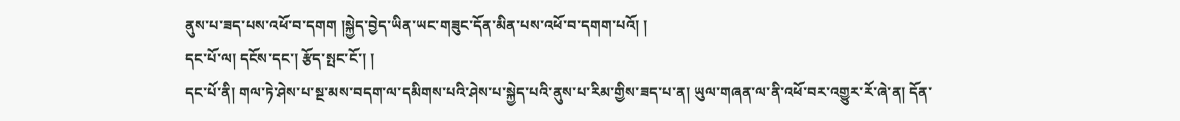ནུས་པ་ཟད་པས་འཕོ་བ་དགག །སྐྱེད་བྱེད་ཡིན་ཡང་གཟུང་དོན་མིན་པས་འཕོ་བ་དགག་པའོ། །
དང་པོ་ལ། དངོས་དང་། རྩོད་སྤང་ངོ་། །
དང་པོ་ནི། གལ་ཏེ་ཤེས་པ་སྔ་མས་བདག་ལ་དམིགས་པའི་ཤེས་པ་སྐྱེད་པའི་ནུས་པ་རིམ་གྱིས་ཟད་པ་ན། ཡུལ་གཞན་ལ་ནི་འཕོ་བར་འགྱུར་རོ་ཞེ་ན། དོན་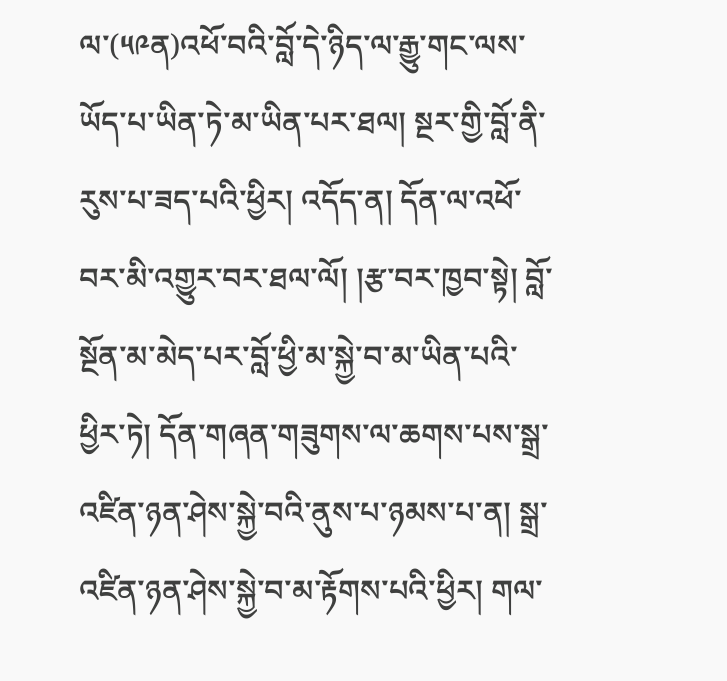ལ་(༥༩ན)འཕོ་བའི་བློ་དེ་ཉིད་ལ་རྒྱུ་གང་ལས་ཡོད་པ་ཡིན་ཏེ་མ་ཡིན་པར་ཐལ། སྔར་གྱི་བློ་ནི་རུས་པ་ཟད་པའི་ཕྱིར། འདོད་ན། དོན་ལ་འཕོ་བར་མི་འགྱུར་བར་ཐལ་ལོ། །རྩ་བར་ཁྱབ་སྟེ། བློ་སྔོན་མ་མེད་པར་བློ་ཕྱི་མ་སྐྱེ་བ་མ་ཡིན་པའི་ཕྱིར་ཏེ། དོན་གཞན་གཟུགས་ལ་ཆགས་པས་སྒྲ་འཛིན་ཉན་ཤེས་སྐྱེ་བའི་ནུས་པ་ཉམས་པ་ན། སྒྲ་འཛིན་ཉན་ཤེས་སྐྱེ་བ་མ་རྟོགས་པའི་ཕྱིར། གལ་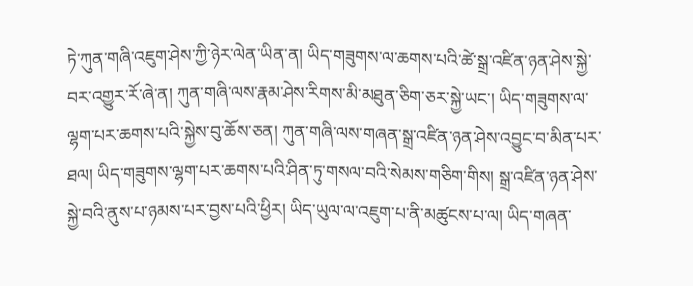ཏེ་ཀུན་གཞི་འཇུག་ཤེས་ཀྱི་ཉེར་ལེན་ཡིན་ན། ཡིད་གཟུགས་ལ་ཆགས་པའི་ཚེ་སྒྲ་འཛིན་ཉན་ཤེས་སྐྱེ་བར་འགྱུར་རོ་ཞེ་ན། ཀུན་གཞི་ལས་རྣམ་ཤེས་རིགས་མི་མཐུན་ཅིག་ཅར་སྐྱེ་ཡང་། ཡིད་གཟུགས་ལ་ལྷག་པར་ཆགས་པའི་སྐྱེས་བུ་ཆོས་ཅན། ཀུན་གཞི་ལས་གཞན་སྒྲ་འཛིན་ཉན་ཤེས་འབྱུང་བ་མིན་པར་ཐལ། ཡིད་གཟུགས་ལྷག་པར་ཆགས་པའི་ཤིན་ཏུ་གསལ་བའི་སེམས་གཅིག་གིས། སྒྲ་འཛིན་ཉན་ཤེས་སྐྱེ་བའི་ནུས་པ་ཉམས་པར་བྱས་པའི་ཕྱིར། ཡིད་ཡུལ་ལ་འཇུག་པ་ནི་མཚུངས་པ་ལ། ཡིད་གཞན་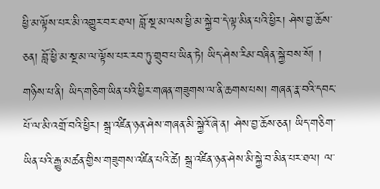ཕྱི་མ་ལྟོས་པར་མི་འགྱུར་བར་ཐལ། བློ་སྔ་མ་ལས་ཕྱི་མ་སྐྱེ་བ་དེ་ལྟ་མིན་པའི་ཕྱིར། ཤེས་བྱ་ཆོས་ཅན། བློ་ཕྱི་མ་སྔ་མ་ལ་ལྟོས་པར་རབ་ཏུ་གྲུབ་པ་ཡིན་ཏེ། ཡིད་ཤེས་རིམ་བཞིན་སྐྱེ་བས་སོ། །
གཉིས་པ་ནི། ཡིད་གཅིག་ཡིན་པའི་ཕྱིར་གཞན་གཟུགས་ལ་ནི་ཆགས་པས། གཞན་རྣ་བའི་དབང་པོ་ལ་མི་འགྲོ་བའི་ཕྱིར། སྒྲ་འཛིན་ཉན་ཤེས་གཞན་མི་སྐྱེའོ་ཞེ་ན། ཤེས་བྱ་ཆོས་ཅན། ཡིད་གཅིག་ཡིན་པའི་རྒྱུ་མཚན་གྱིས་གཟུགས་འཛིན་པའི་ཚེ། སྒྲ་འཛིན་ཉན་ཤེས་མི་སྐྱེ་བ་མིན་པར་ཐལ། ལ་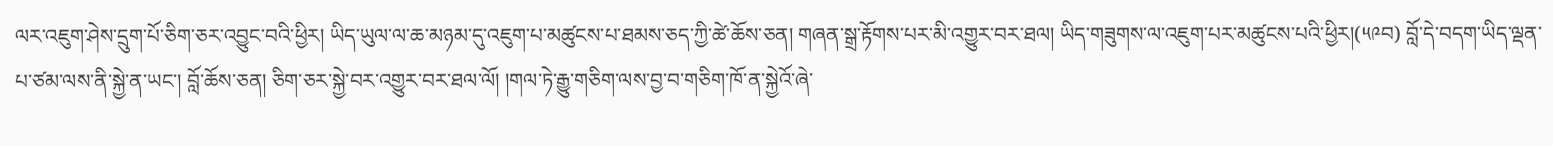ལར་འཇུག་ཤེས་དྲུག་པོ་ཅིག་ཅར་འབྱུང་བའི་ཕྱིར། ཡིད་ཡུལ་ལ་ཆ་མཉམ་དུ་འཇུག་པ་མཚུངས་པ་ཐམས་ཅད་ཀྱི་ཚེ་ཆོས་ཅན། གཞན་སྒྲ་རྟོགས་པར་མི་འགྱུར་བར་ཐལ། ཡིད་གཟུགས་ལ་འཇུག་པར་མཚུངས་པའི་ཕྱིར།(༥༩བ) བློ་དེ་བདག་ཡིད་ལྡན་པ་ཙམ་ལས་ནི་སྐྱེ་ན་ཡང་། བློ་ཆོས་ཅན། ཅིག་ཅར་སྐྱེ་བར་འགྱུར་བར་ཐལ་ལོ། །གལ་ཏེ་རྒྱུ་གཅིག་ལས་བྱ་བ་གཅིག་ཁོ་ན་སྐྱེའོ་ཞེ་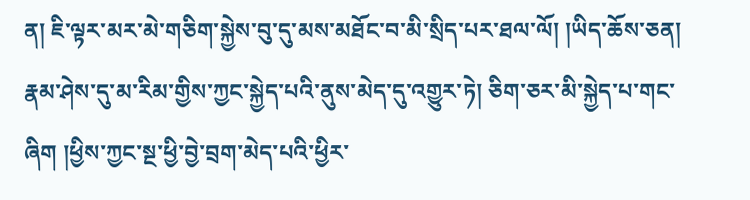ན། ཇི་ལྟར་མར་མེ་གཅིག་སྐྱེས་བུ་དུ་མས་མཐོང་བ་མི་སྲིད་པར་ཐལ་ལོ། །ཡིད་ཆོས་ཅན། རྣམ་ཤེས་དུ་མ་རིམ་གྱིས་ཀྱང་སྐྱེད་པའི་ནུས་མེད་དུ་འགྱུར་ཏེ། ཅིག་ཅར་མི་སྐྱེད་པ་གང་ཞིག །ཕྱིས་ཀྱང་སྔ་ཕྱི་བྱེ་བྲག་མེད་པའི་ཕྱིར་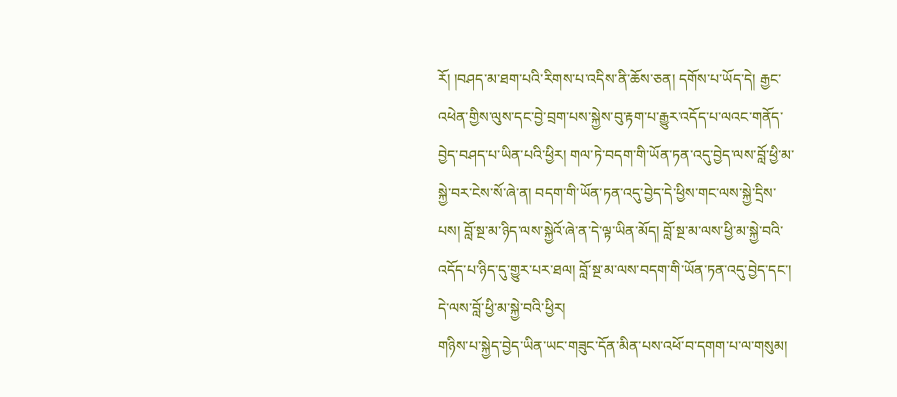རོ། །བཤད་མ་ཐག་པའི་རིགས་པ་འདིས་ནི་ཆོས་ཅན། དགོས་པ་ཡོད་དེ། རྒྱང་འཕེན་གྱིས་ལུས་དང་བྱེ་བྲག་པས་སྐྱེས་བུ་རྟག་པ་རྒྱུར་འདོད་པ་ལའང་གནོད་བྱེད་བཤད་པ་ཡིན་པའི་ཕྱིར། གལ་ཏེ་བདག་གི་ཡོན་ཏན་འདུ་བྱེད་ལས་བློ་ཕྱི་མ་སྐྱེ་བར་ངེས་སོ་ཞེ་ན། བདག་གི་ཡོན་ཏན་འདུ་བྱེད་དེ་ཕྱིས་གང་ལས་སྐྱེ་དྲིས་པས། བློ་སྔ་མ་ཉིད་ལས་སྐྱེའོ་ཞེ་ན་དེ་ལྟ་ཡིན་མོད། བློ་སྔ་མ་ལས་ཕྱི་མ་སྐྱེ་བའི་འདོད་པ་ཉིད་དུ་གྱུར་པར་ཐལ། བློ་སྔ་མ་ལས་བདག་གི་ཡོན་ཏན་འདུ་བྱེད་དང་། དེ་ལས་བློ་ཕྱི་མ་སྐྱེ་བའི་ཕྱིར།
གཉིས་པ་སྐྱེད་བྱེད་ཡིན་ཡང་གཟུང་དོན་མིན་པས་འཕོ་བ་དགག་པ་ལ་གསུམ།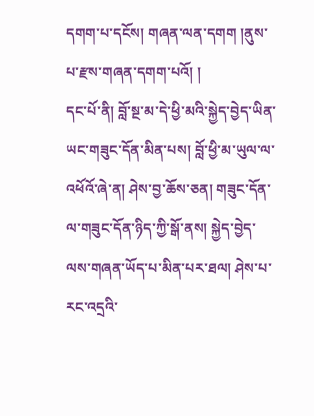དགག་པ་དངོས། གཞན་ལན་དགག །ནུས་པ་རྫས་གཞན་དགག་པའོ། །
དང་པོ་ནི། བློ་སྔ་མ་དེ་ཕྱི་མའི་སྐྱེད་བྱེད་ཡིན་ཡང་གཟུང་དོན་མིན་པས། བློ་ཕྱི་མ་ཡུལ་ལ་འཕོའོ་ཞེ་ན། ཤེས་བྱ་ཆོས་ཅན། གཟུང་དོན་ལ་གཟུང་དོན་ཉིད་ཀྱི་སྒོ་ནས། སྐྱེད་བྱེད་ལས་གཞན་ཡོད་པ་མིན་པར་ཐལ། ཤེས་པ་རང་འདྲའི་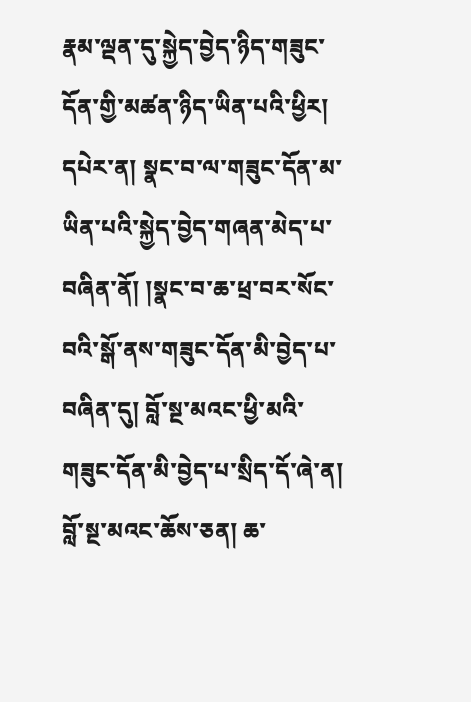རྣམ་ལྡན་དུ་སྐྱེད་བྱེད་ཉིད་གཟུང་དོན་གྱི་མཚན་ཉིད་ཡིན་པའི་ཕྱིར། དཔེར་ན། སྣང་བ་ལ་གཟུང་དོན་མ་ཡིན་པའི་སྐྱེད་བྱེད་གཞན་མེད་པ་བཞིན་ནོ། །སྣང་བ་ཆ་ཕྲ་བར་སོང་བའི་སྒོ་ནས་གཟུང་དོན་མི་བྱེད་པ་བཞིན་དུ། བློ་སྔ་མའང་ཕྱི་མའི་གཟུང་དོན་མི་བྱེད་པ་སྲིད་དོ་ཞེ་ན། བློ་སྔ་མའང་ཆོས་ཅན། ཆ་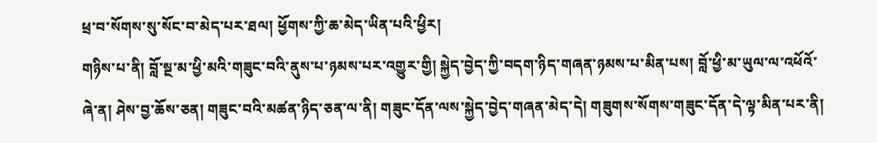ཕྲ་བ་སོགས་སུ་སོང་བ་མེད་པར་ཐལ། ཕྱོགས་ཀྱི་ཆ་མེད་ཡིན་པའི་ཕྱིར།
གཉིས་པ་ནི། བློ་སྔ་མ་ཕྱི་མའི་གཟུང་བའི་ནུས་པ་ཉམས་པར་འགྱུར་གྱི། སྐྱེད་བྱེད་ཀྱི་བདག་ཉིད་གཞན་ཉམས་པ་མིན་པས། བློ་ཕྱི་མ་ཡུལ་ལ་འཕོའོ་ཞེ་ན། ཤེས་བྱ་ཆོས་ཅན། གཟུང་བའི་མཚན་ཉིད་ཅན་ལ་ནི། གཟུང་དོན་ལས་སྐྱེད་བྱེད་གཞན་མེད་དེ། གཟུགས་སོགས་གཟུང་དོན་དེ་ལྟ་མིན་པར་ནི།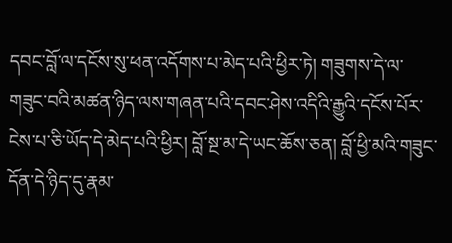དབང་བློ་ལ་དངོས་སུ་ཕན་འདོགས་པ་མེད་པའི་ཕྱིར་ཏེ། གཟུགས་དེ་ལ་གཟུང་བའི་མཚན་ཉིད་ལས་གཞན་པའི་དབང་ཤེས་འདིའི་རྒྱུའི་དངོས་པོར་ངེས་པ་ཅི་ཡོད་དེ་མེད་པའི་ཕྱིར། བློ་སྔ་མ་དེ་ཡང་ཆོས་ཅན། བློ་ཕྱི་མའི་གཟུང་དོན་དེ་ཉིད་དུ་རྣམ་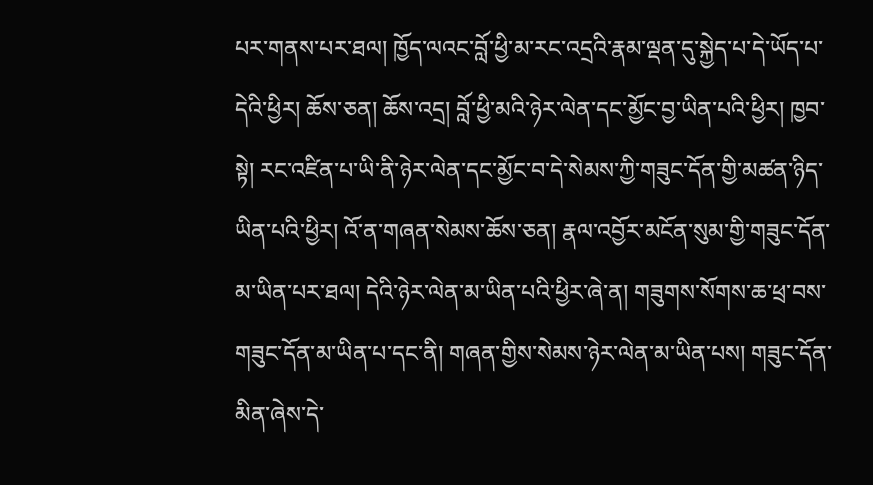པར་གནས་པར་ཐལ། ཁྱོད་ལའང་བློ་ཕྱི་མ་རང་འདྲའི་རྣམ་ལྡན་དུ་སྐྱེད་པ་དེ་ཡོད་པ་དེའི་ཕྱིར། ཆོས་ཅན། ཆོས་འདྲ། བློ་ཕྱི་མའི་ཉེར་ལེན་དང་མྱོང་བྱ་ཡིན་པའི་ཕྱིར། ཁྱབ་སྟེ། རང་འཛིན་པ་ཡི་ནི་ཉེར་ལེན་དང་མྱོང་བ་དེ་སེམས་ཀྱི་གཟུང་དོན་གྱི་མཚན་ཉིད་ཡིན་པའི་ཕྱིར། འོ་ན་གཞན་སེམས་ཆོས་ཅན། རྣལ་འབྱོར་མངོན་སུམ་གྱི་གཟུང་དོན་མ་ཡིན་པར་ཐལ། དེའི་ཉེར་ལེན་མ་ཡིན་པའི་ཕྱིར་ཞེ་ན། གཟུགས་སོགས་ཆ་ཕྲ་བས་གཟུང་དོན་མ་ཡིན་པ་དང་ནི། གཞན་གྱིས་སེམས་ཉེར་ལེན་མ་ཡིན་པས། གཟུང་དོན་མིན་ཞེས་དེ་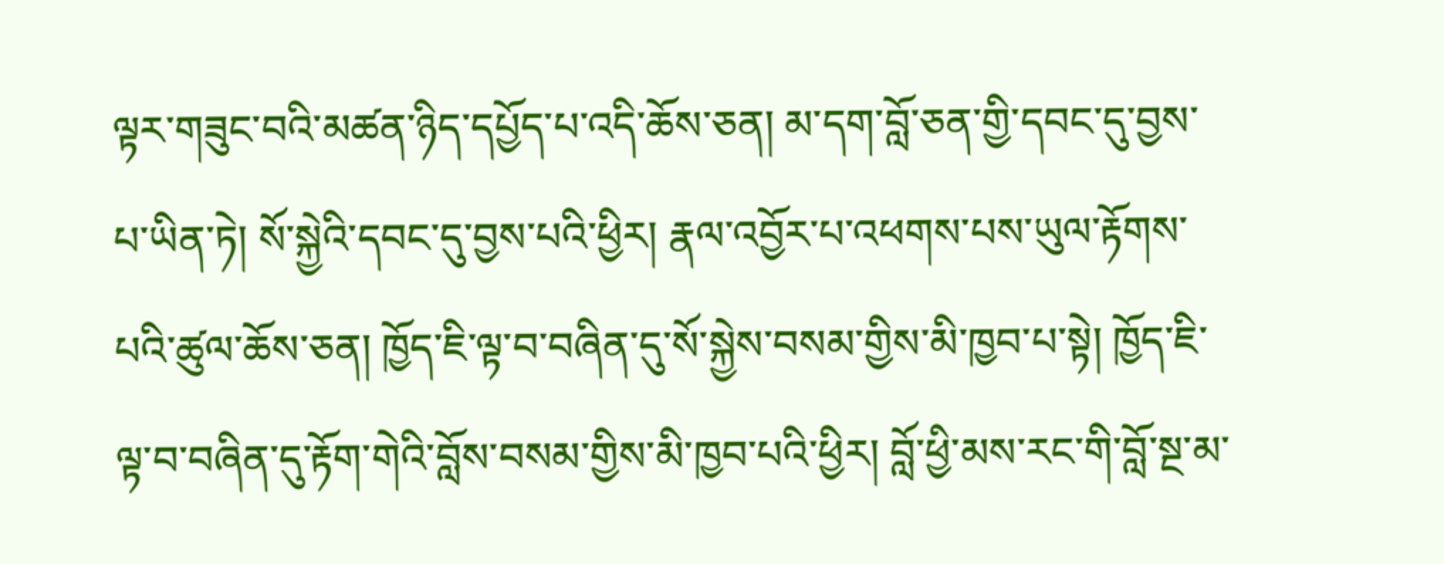ལྟར་གཟུང་བའི་མཚན་ཉིད་དཔྱོད་པ་འདི་ཆོས་ཅན། མ་དག་བློ་ཅན་གྱི་དབང་དུ་བྱས་པ་ཡིན་ཏེ། སོ་སྐྱེའི་དབང་དུ་བྱས་པའི་ཕྱིར། རྣལ་འབྱོར་པ་འཕགས་པས་ཡུལ་རྟོགས་པའི་ཚུལ་ཆོས་ཅན། ཁྱོད་ཇི་ལྟ་བ་བཞིན་དུ་སོ་སྐྱེས་བསམ་གྱིས་མི་ཁྱབ་པ་སྟེ། ཁྱོད་ཇི་ལྟ་བ་བཞིན་དུ་རྟོག་གེའི་བློས་བསམ་གྱིས་མི་ཁྱབ་པའི་ཕྱིར། བློ་ཕྱི་མས་རང་གི་བློ་སྔ་མ་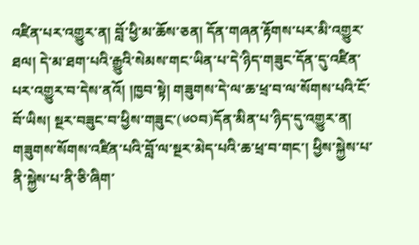འཛིན་པར་འགྱུར་ན། བློ་ཕྱི་མ་ཆོས་ཅན། དོན་གཞན་རྟོགས་པར་མི་འགྱུར་ཐལ། དེ་མ་ཐག་པའི་རྒྱུའི་སེམས་གང་ཡིན་པ་དེ་ཉིད་གཟུང་དོན་དུ་འཛིན་པར་འགྱུར་བ་དེས་ནའོ། །ཁྱབ་སྟེ། གཟུགས་དེ་ལ་ཆ་ཕྲ་བ་ལ་སོགས་པའི་ངོ་བོ་ཡིས། སྔར་བཟུང་བ་ཕྱིས་གཟུང་(༦༠བ)དོན་མིན་པ་ཉིད་དུ་འགྱུར་ན། གཟུགས་སོགས་འཛིན་པའི་བློ་ལ་སྔར་མེད་པའི་ཆ་ཕྲ་བ་གང་། ཕྱིས་སྐྱེས་པ་ནི་སྐྱེས་པ་ནི་ཅི་ཞིག་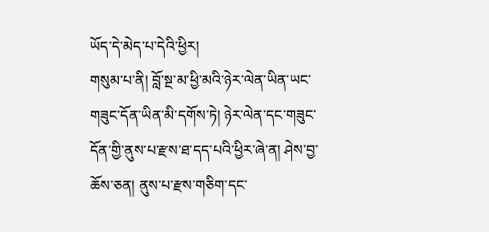ཡོད་དེ་མེད་པ་དེའི་ཕྱིར།
གསུམ་པ་ནི། བློ་སྔ་མ་ཕྱི་མའི་ཉེར་ལེན་ཡིན་ཡང་གཟུང་དོན་ཡིན་མི་དགོས་ཏེ། ཉེར་ལེན་དང་གཟུང་དོན་གྱི་ནུས་པ་རྫས་ཐ་དད་པའི་ཕྱིར་ཞེ་ན། ཤེས་བྱ་ཆོས་ཅན། ནུས་པ་རྫས་གཅིག་དང་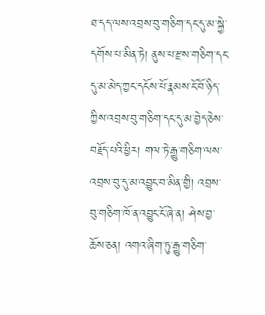ཐ་དད་ལས་འབྲས་བུ་གཅིག་དང་དུ་མ་སྐྱེ་དགོས་པ་མིན་ཏེ། ནུས་པ་རྫས་གཅིག་དང་དུ་མ་མེད་ཀྱང་དངོས་པོ་རྣམས་ངོ་བོ་ཉིད་ཀྱིས་འབྲས་བུ་གཅིག་དང་དུ་མ་བྱེད་ཅེས་བརྗོད་པའི་ཕྱིར། གལ་ཏེ་རྒྱུ་གཅིག་ལས་འབྲས་བུ་དུ་མ་འབྱུང་བ་མིན་གྱི། འབྲས་བུ་གཅིག་ཁོ་ན་འབྱུང་ངོ་ཞེ་ན། ཤེས་བྱ་ཆོས་ཅན། འགའ་ཞིག་ཏུ་རྒྱུ་གཅིག་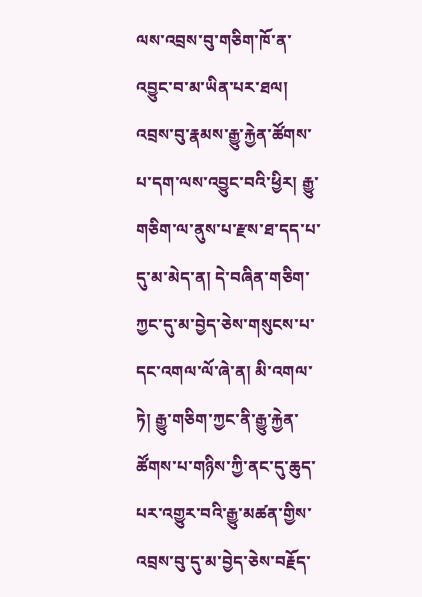ལས་འབྲས་བུ་གཅིག་ཁོ་ན་འབྱུང་བ་མ་ཡིན་པར་ཐལ། འབྲས་བུ་རྣམས་རྒྱུ་རྐྱེན་ཚོགས་པ་དག་ལས་འབྱུང་བའི་ཕྱིར། རྒྱུ་གཅིག་ལ་ནུས་པ་རྫས་ཐ་དད་པ་དུ་མ་མེད་ན། དེ་བཞིན་གཅིག་ཀྱང་དུ་མ་བྱེད་ཅེས་གསུངས་པ་དང་འགལ་ལོ་ཞེ་ན། མི་འགལ་ཏེ། རྒྱུ་གཅིག་ཀྱང་ནི་རྒྱུ་རྐྱེན་ཚོགས་པ་གཉིས་ཀྱི་ནང་དུ་ཆུད་པར་འགྱུར་བའི་རྒྱུ་མཚན་གྱིས་འབྲས་བུ་དུ་མ་བྱེད་ཅེས་བརྗོད་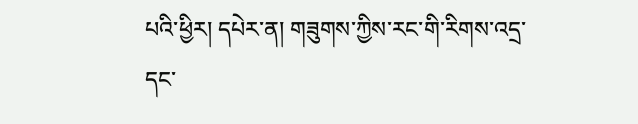པའི་ཕྱིར། དཔེར་ན། གཟུགས་ཀྱིས་རང་གི་རིགས་འདྲ་དང་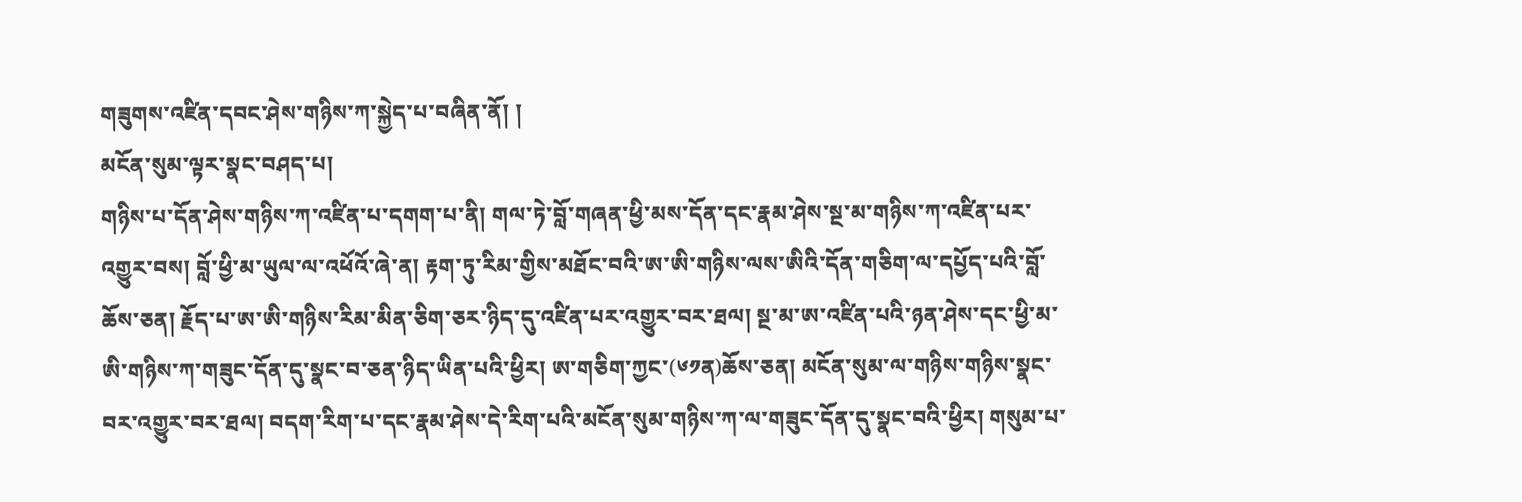གཟུགས་འཛིན་དབང་ཤེས་གཉིས་ཀ་སྐྱེད་པ་བཞིན་ནོ། །
མངོན་སུམ་ལྟར་སྣང་བཤད་པ།
གཉིས་པ་དོན་ཤེས་གཉིས་ཀ་འཛིན་པ་དགག་པ་ནི། གལ་ཏེ་བློ་གཞན་ཕྱི་མས་དོན་དང་རྣམ་ཤེས་སྔ་མ་གཉིས་ཀ་འཛིན་པར་འགྱུར་བས། བློ་ཕྱི་མ་ཡུལ་ལ་འཕོའོ་ཞེ་ན། རྟག་ཏུ་རིམ་གྱིས་མཐོང་བའི་ཨ་ཨི་གཉིས་ལས་ཨིའི་དོན་གཅིག་ལ་དཔྱོད་པའི་བློ་ཆོས་ཅན། རྗོད་པ་ཨ་ཨི་གཉིས་རིམ་མིན་ཅིག་ཅར་ཉིད་དུ་འཛིན་པར་འགྱུར་བར་ཐལ། སྔ་མ་ཨ་འཛིན་པའི་ཉན་ཤེས་དང་ཕྱི་མ་ཨི་གཉིས་ཀ་གཟུང་དོན་དུ་སྣང་བ་ཅན་ཉིད་ཡིན་པའི་ཕྱིར། ཨ་གཅིག་ཀྱང་(༦༡ན)ཆོས་ཅན། མངོན་སུམ་ལ་གཉིས་གཉིས་སྣང་བར་འགྱུར་བར་ཐལ། བདག་རིག་པ་དང་རྣམ་ཤེས་དེ་རིག་པའི་མངོན་སུམ་གཉིས་ཀ་ལ་གཟུང་དོན་དུ་སྣང་བའི་ཕྱིར། གསུམ་པ་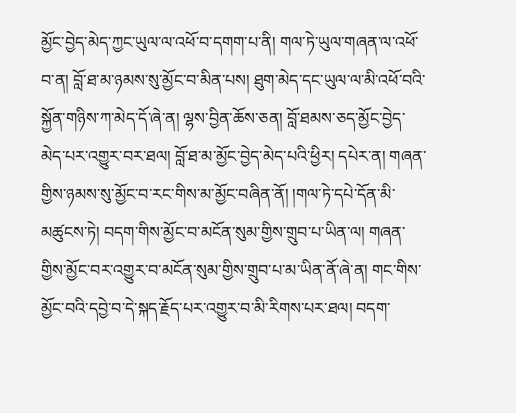མྱོང་བྱེད་མེད་ཀྱང་ཡུལ་ལ་འཕོ་བ་དགག་པ་ནི། གལ་ཏེ་ཡུལ་གཞན་ལ་འཕོ་བ་ན། བློ་ཐ་མ་ཉམས་སུ་མྱོང་བ་མིན་པས། ཐུག་མེད་དང་ཡུལ་ལ་མི་འཕོ་བའི་སྐྱོན་གཉིས་ཀ་མེད་དོ་ཞེ་ན། ལྷས་བྱིན་ཆོས་ཅན། བློ་ཐམས་ཅད་མྱོང་བྱེད་མེད་པར་འགྱུར་བར་ཐལ། བློ་ཐ་མ་མྱོང་བྱེད་མེད་པའི་ཕྱིར། དཔེར་ན། གཞན་གྱིས་ཉམས་སུ་མྱོང་བ་རང་གིས་མ་མྱོང་བཞིན་ནོ། །གལ་ཏེ་དཔེ་དོན་མི་མཚུངས་ཏེ། བདག་གིས་མྱོང་བ་མངོན་སུམ་གྱིས་གྲུབ་པ་ཡིན་ལ། གཞན་གྱིས་མྱོང་བར་འགྱུར་བ་མངོན་སུམ་གྱིས་གྲུབ་པ་མ་ཡིན་ནོ་ཞེ་ན། གང་གིས་མྱོང་བའི་དབྱེ་བ་དེ་སྐད་རྗོད་པར་འགྱུར་བ་མི་རིགས་པར་ཐལ། བདག་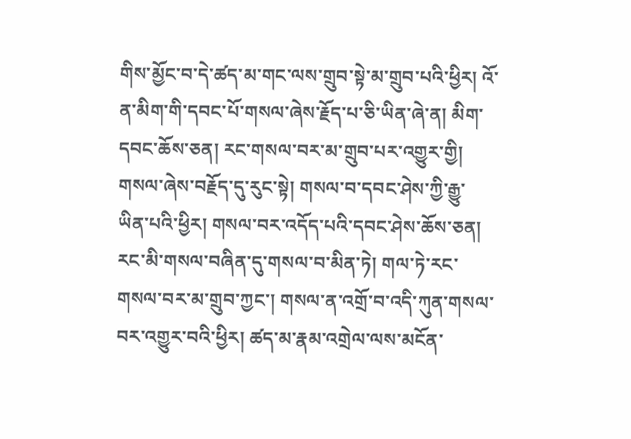གིས་མྱོང་བ་དེ་ཚད་མ་གང་ལས་གྲུབ་སྟེ་མ་གྲུབ་པའི་ཕྱིར། འོ་ན་མིག་གི་དབང་པོ་གསལ་ཞེས་རྗོད་པ་ཅི་ཡིན་ཞེ་ན། མིག་དབང་ཆོས་ཅན། རང་གསལ་བར་མ་གྲུབ་པར་འགྱུར་གྱི། གསལ་ཞེས་བརྗོད་དུ་རུང་སྟེ། གསལ་བ་དབང་ཤེས་ཀྱི་རྒྱུ་ཡིན་པའི་ཕྱིར། གསལ་བར་འདོད་པའི་དབང་ཤེས་ཆོས་ཅན། རང་མི་གསལ་བཞིན་དུ་གསལ་བ་མིན་ཏེ། གལ་ཏེ་རང་གསལ་བར་མ་གྲུབ་ཀྱང་། གསལ་ན་འགྲོ་བ་འདི་ཀུན་གསལ་བར་འགྱུར་བའི་ཕྱིར། ཚད་མ་རྣམ་འགྲེལ་ལས་མངོན་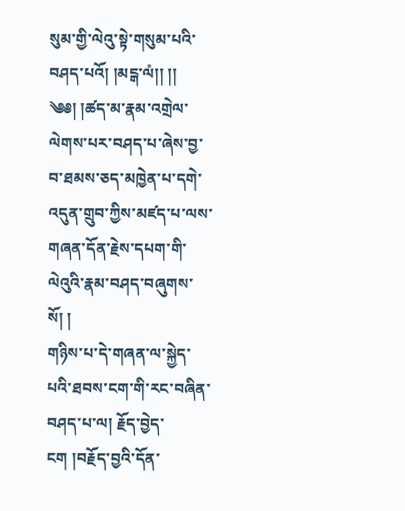སུམ་གྱི་ལེའུ་སྟེ་གསུམ་པའི་བཤད་པའོ། །མངྒ་ལཾ།། །།
༄༅། །ཚད་མ་རྣམ་འགྲེལ་ལེགས་པར་བཤད་པ་ཞེས་བྱ་བ་ཐམས་ཅད་མཁྱེན་པ་དགེ་འདུན་གྲུབ་ཀྱིས་མཛད་པ་ལས་གཞན་དོན་རྗེས་དཔག་གི་ལེའུའི་རྣམ་བཤད་བཞུགས་སོ། །
གཉིས་པ་དེ་གཞན་ལ་སྐྱེད་པའི་ཐབས་ངག་གི་རང་བཞིན་བཤད་པ་ལ། རྗོད་བྱེད་ངག །བརྗོད་བྱའི་དོན་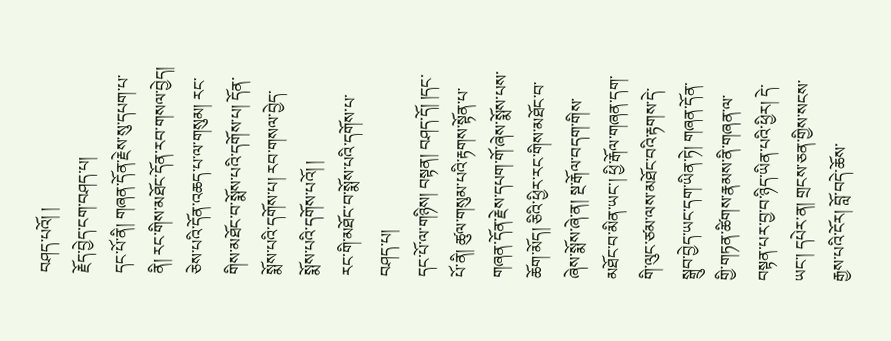བཤད་པའོ། །
རྗོད་བྱེད་ངག་བཤད་པ།
དང་པོ་ནི། གཞན་དོན་རྗེས་སུ་དཔག་པ་ནི། རང་གིས་མཐོང་དོན་རབ་གསལ་བྱེད། ཅེས་པའི་དོན་འཆད་པ་ལ་གསུམ། རང་གིས་མཐོང་བ་སྨོས་པའི་དགོས་པ། དོན་སྨོས་པའི་དགོས་པ། རབ་གསལ་བྱེད་སྨོས་པའི་དགོས་པའོ། །
རང་གི་མཐོང་བ་སྨོས་པའི་དགོས་པ་བཤད་པ།
དང་པོ་ལ་གཉིས། བསྟན། བཤད་དོ། །དང་པོ་ནི། ཚུལ་གསུམ་པའི་རྟགས་སྟོན་པ་གཞན་དོན་རྗེས་དཔག་གོ་ཞེས་སྨོས་པས་ཆོག་མོད། ཅིའི་ཕྱིར་རང་གིས་མཐོང་བ་ཞེས་སྨོས་ཞེ་ན། སྔ་རྒོལ་བདག་གིས་མཐོང་བ་མིན་ཡང་། ཕྱི་རྒོལ་གཞན་དག་གི་ལུང་ཙམ་ལས་མཐོང་བའི་རྟགས་དེ་སྒྲུབ་བྱེད་ཡང་དག་ཡིན་ཏེ། གཞན་དོན་གྱི་གཏན་ཚིགས་རྣམས་ནི་གཞན་ལ་བསྟན་པར་བྱ་བ་ཉིད་ཡིན་པའི་ཕྱིར། དེ་ཡང་། དཔེར་ན། གྲངས་ཅན་གྱིས་སངས་རྒྱས་པའི་ངོར། བློ་བདེ་ཆོས་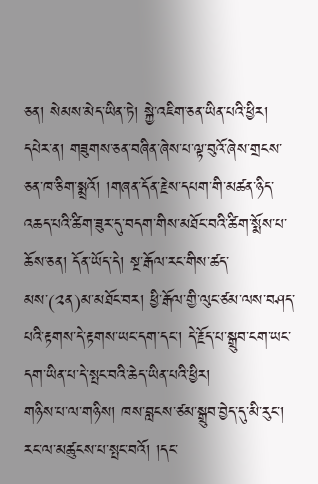ཅན། སེམས་མེད་ཡིན་ཏེ། སྐྱེ་འཇིག་ཅན་ཡིན་པའི་ཕྱིར། དཔེར་ན། གཟུགས་ཅན་བཞིན་ཞེས་པ་ལྟ་བུའོ་ཞེས་གྲངས་ཅན་ཁ་ཅིག་སྨྲའོ། །གཞན་དོན་རྗེས་དཔག་གི་མཚན་ཉིད་འཆད་པའི་ཚིག་ཟུར་དུ་བདག་གིས་མཐོང་བའི་ཚིག་སྨོས་པ་ཆོས་ཅན། དོན་ཡོད་དེ། སྔ་རྒོལ་རང་གིས་ཚད་མས་(༢ན)མ་མཐོང་བར། ཕྱི་རྒོལ་གྱི་ལུང་ཙམ་ལས་བཤད་པའི་རྟགས་དེ་རྟགས་ཡང་དག་དང་། དེ་རྗོད་པ་སྒྲུབ་ངག་ཡང་དག་ཡིན་པ་དེ་སྤང་བའི་ཆེད་ཡིན་པའི་ཕྱིར།
གཉིས་པ་ལ་གཉིས། ཁས་བླངས་ཙམ་སྒྲུབ་བྱེད་དུ་མི་རུང་། རང་ལ་མཚུངས་པ་སྤང་བའོ། །དང་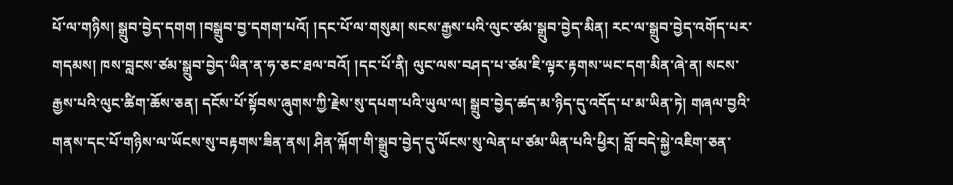པོ་ལ་གཉིས། སྒྲུབ་བྱེད་དགག །བསྒྲུབ་བྱ་དགག་པའོ། །དང་པོ་ལ་གསུམ། སངས་རྒྱས་པའི་ལུང་ཙམ་སྒྲུབ་བྱེད་མིན། རང་ལ་སྒྲུབ་བྱེད་འགོད་པར་གདམས། ཁས་བླངས་ཙམ་སྒྲུབ་བྱེད་ཡིན་ན་ཧ་ཅང་ཐལ་བའོ། །དང་པོ་ནི། ལུང་ལས་བཤད་པ་ཙམ་ཇི་ལྟར་རྟགས་ཡང་དག་མིན་ཞེ་ན། སངས་རྒྱས་པའི་ལུང་ཚིག་ཆོས་ཅན། དངོས་པོ་སྟོབས་ཞུགས་ཀྱི་རྗེས་སུ་དཔག་པའི་ཡུལ་ལ། སྒྲུབ་བྱེད་ཚད་མ་ཉིད་དུ་འདོད་པ་མ་ཡིན་ཏེ། གཞལ་བྱའི་གནས་དང་པོ་གཉིས་ལ་ཡོངས་སུ་བརྟགས་ཟིན་ནས། ཤིན་ལྐོག་གི་སྒྲུབ་བྱེད་དུ་ཡོངས་སུ་ལེན་པ་ཙམ་ཡིན་པའི་ཕྱིར། བློ་བདེ་སྐྱེ་འཇིག་ཅན་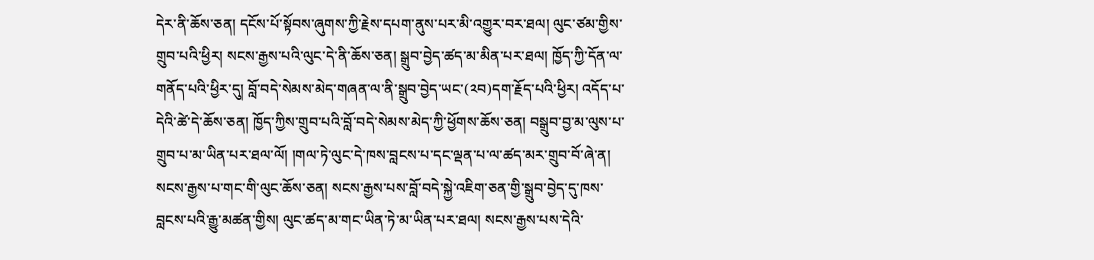དེར་ནི་ཆོས་ཅན། དངོས་པོ་སྟོབས་ཞུགས་ཀྱི་རྗེས་དཔག་ནུས་པར་མི་འགྱུར་བར་ཐལ། ལུང་ཙམ་གྱིས་གྲུབ་པའི་ཕྱིར། སངས་རྒྱས་པའི་ལུང་དེ་ནི་ཆོས་ཅན། སྒྲུབ་བྱེད་ཚད་མ་མིན་པར་ཐལ། ཁྱོད་ཀྱི་དོན་ལ་གནོད་པའི་ཕྱིར་དུ། བློ་བདེ་སེམས་མེད་གཞན་ལ་ནི་སྒྲུབ་བྱེད་ཡང་(༢བ)དག་རྗོད་པའི་ཕྱིར། འདོད་པ་དེའི་ཚེ་དེ་ཆོས་ཅན། ཁྱོད་ཀྱིས་གྲུབ་པའི་བློ་བདེ་སེམས་མེད་ཀྱི་ཕྱོགས་ཆོས་ཅན། བསྒྲུབ་བྱ་མ་ལུས་པ་གྲུབ་པ་མ་ཡིན་པར་ཐལ་ལོ། །གལ་ཏེ་ལུང་དེ་ཁས་བླངས་པ་དང་ལྡན་པ་ལ་ཚད་མར་གྲུབ་བོ་ཞེ་ན། སངས་རྒྱས་པ་གང་གི་ལུང་ཆོས་ཅན། སངས་རྒྱས་པས་བློ་བདེ་སྐྱེ་འཇིག་ཅན་གྱི་སྒྲུབ་བྱེད་དུ་ཁས་བླངས་པའི་རྒྱུ་མཚན་གྱིས། ལུང་ཚད་མ་གང་ཡིན་ཏེ་མ་ཡིན་པར་ཐལ། སངས་རྒྱས་པས་དེའི་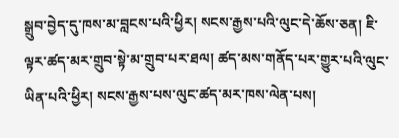སྒྲུབ་བྱེད་དུ་ཁས་མ་བླངས་པའི་ཕྱིར། སངས་རྒྱས་པའི་ལུང་དེ་ཆོས་ཅན། ཇི་ལྟར་ཚད་མར་གྲུབ་སྟེ་མ་གྲུབ་པར་ཐལ། ཚད་མས་གནོད་པར་གྱུར་པའི་ལུང་ཡིན་པའི་ཕྱིར། སངས་རྒྱས་པས་ལུང་ཚད་མར་ཁས་ལེན་པས།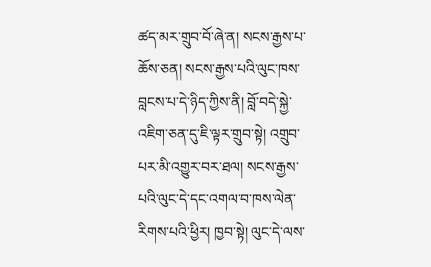ཚད་མར་གྲུབ་བོ་ཞེ་ན། སངས་རྒྱས་པ་ཆོས་ཅན། སངས་རྒྱས་པའི་ལུང་ཁས་བླངས་པ་དེ་ཉིད་ཀྱིས་ནི། བློ་བདེ་སྐྱེ་འཇིག་ཅན་དུ་ཇི་ལྟར་གྲུབ་སྟེ། འགྲུབ་པར་མི་འགྱུར་བར་ཐལ། སངས་རྒྱས་པའི་ལུང་དེ་དང་འགལ་བ་ཁས་ལེན་རིགས་པའི་ཕྱིར། ཁྱབ་སྟེ། ལུང་དེ་ལས་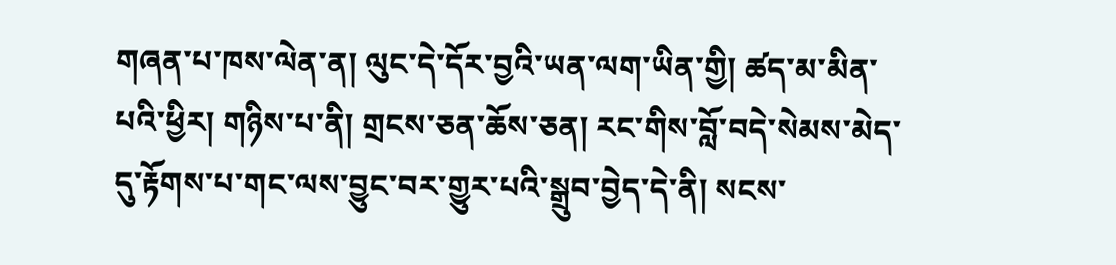གཞན་པ་ཁས་ལེན་ན། ལུང་དེ་དོར་བྱའི་ཡན་ལག་ཡིན་གྱི། ཚད་མ་མིན་པའི་ཕྱིར། གཉིས་པ་ནི། གྲངས་ཅན་ཆོས་ཅན། རང་གིས་བློ་བདེ་སེམས་མེད་དུ་རྟོགས་པ་གང་ལས་བྱུང་བར་གྱུར་པའི་སྒྲུབ་བྱེད་དེ་ནི། སངས་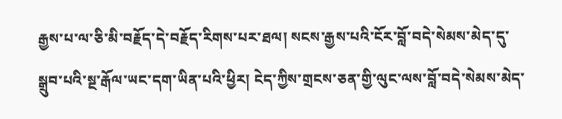རྒྱས་པ་ལ་ཅི་མི་བརྗོད་དེ་བརྗོད་རིགས་པར་ཐལ། སངས་རྒྱས་པའི་ངོར་བློ་བདེ་སེམས་མེད་དུ་སྒྲུབ་པའི་སྔ་རྒོལ་ཡང་དག་ཡིན་པའི་ཕྱིར། ངེད་ཀྱིས་གྲངས་ཅན་གྱི་ལུང་ལས་བློ་བདེ་སེམས་མེད་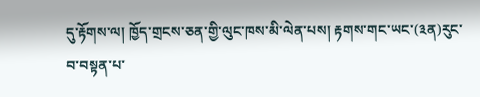དུ་རྟོགས་ལ། ཁྱོད་གྲངས་ཅན་གྱི་ལུང་ཁས་མི་ལེན་པས། རྟགས་གང་ཡང་(༣ན)རུང་བ་བསྟན་པ་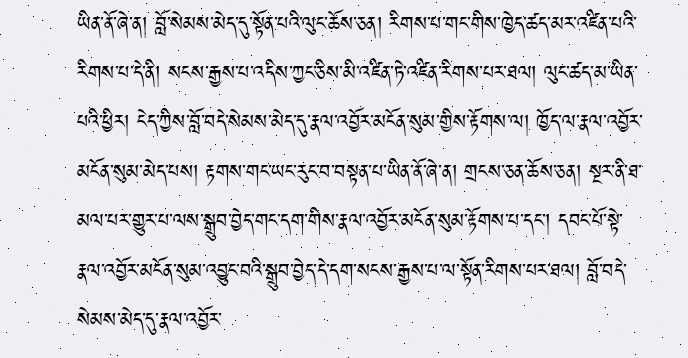ཡིན་ནོ་ཞེ་ན། བློ་སེམས་མེད་དུ་སྟོན་པའི་ལུང་ཆོས་ཅན། རིགས་པ་གང་གིས་ཁྱེད་ཚད་མར་འཛིན་པའི་རིགས་པ་དེ་ནི། སངས་རྒྱས་པ་འདིས་ཀྱང་ཅིས་མི་འཛིན་ཏེ་འཛིན་རིགས་པར་ཐལ། ལུང་ཚད་མ་ཡིན་པའི་ཕྱིར། ངེད་ཀྱིས་བློ་བདེ་སེམས་མེད་དུ་རྣལ་འབྱོར་མངོན་སུམ་གྱིས་རྟོགས་ལ། ཁྱོད་ལ་རྣལ་འབྱོར་མངོན་སུམ་མེད་པས། རྟགས་གང་ཡང་རུང་བ་བསྟན་པ་ཡིན་ནོ་ཞེ་ན། གྲངས་ཅན་ཆོས་ཅན། སྔར་ནི་ཐ་མལ་པར་གྱུར་པ་ལས་སྒྲུབ་བྱེད་གང་དག་གིས་རྣལ་འབྱོར་མངོན་སུམ་རྟོགས་པ་དང་། དབང་པོ་སྟེ་རྣལ་འབྱོར་མངོན་སུམ་འབྱུང་བའི་སྒྲུབ་བྱེད་དེ་དག་སངས་རྒྱས་པ་ལ་སྟོན་རིགས་པར་ཐལ། བློ་བདེ་སེམས་མེད་དུ་རྣལ་འབྱོར་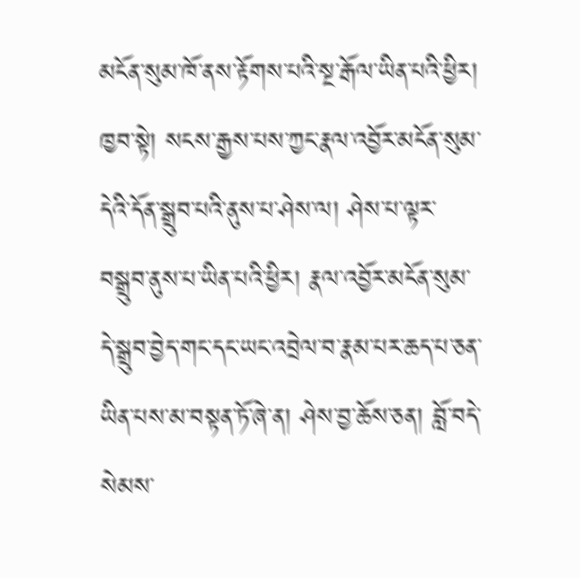མངོན་སུམ་ཁོ་ནས་རྟོགས་པའི་སྔ་རྒོལ་ཡིན་པའི་ཕྱིར། ཁྱབ་སྟེ། སངས་རྒྱས་པས་ཀྱང་རྣལ་འབྱོར་མངོན་སུམ་དེའི་དོན་སྒྲུབ་པའི་ནུས་པ་ཤེས་ལ། ཤེས་པ་ལྟར་བསྒྲུབ་ནུས་པ་ཡིན་པའི་ཕྱིར། རྣལ་འབྱོར་མངོན་སུམ་དེ་སྒྲུབ་བྱེད་གང་དང་ཡང་འབྲེལ་བ་རྣམ་པར་ཆད་པ་ཅན་ཡིན་པས་མ་བསྟན་ཏོ་ཞེ་ན། ཤེས་བྱ་ཆོས་ཅན། བློ་བདེ་སེམས་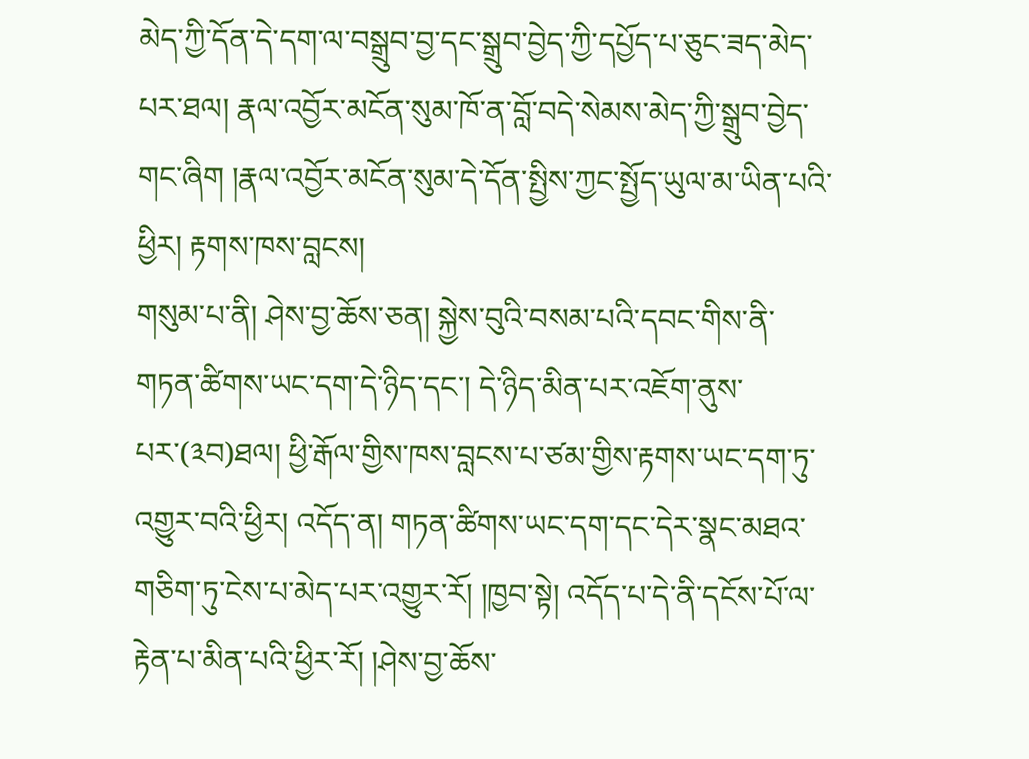མེད་ཀྱི་དོན་དེ་དག་ལ་བསྒྲུབ་བྱ་དང་སྒྲུབ་བྱེད་ཀྱི་དཔྱོད་པ་ཅུང་ཟད་མེད་པར་ཐལ། རྣལ་འབྱོར་མངོན་སུམ་ཁོ་ན་བློ་བདེ་སེམས་མེད་ཀྱི་སྒྲུབ་བྱེད་གང་ཞིག །རྣལ་འབྱོར་མངོན་སུམ་དེ་དོན་སྤྱིས་ཀྱང་སྤྱོད་ཡུལ་མ་ཡིན་པའི་ཕྱིར། རྟགས་ཁས་བླངས།
གསུམ་པ་ནི། ཤེས་བྱ་ཆོས་ཅན། སྐྱེས་བུའི་བསམ་པའི་དབང་གིས་ནི་གཏན་ཚིགས་ཡང་དག་དེ་ཉིད་དང་། དེ་ཉིད་མིན་པར་འཇོག་ནུས་པར་(༣བ)ཐལ། ཕྱི་རྒོལ་གྱིས་ཁས་བླངས་པ་ཙམ་གྱིས་རྟགས་ཡང་དག་ཏུ་འགྱུར་བའི་ཕྱིར། འདོད་ན། གཏན་ཚིགས་ཡང་དག་དང་དེར་སྣང་མཐའ་གཅིག་ཏུ་ངེས་པ་མེད་པར་འགྱུར་རོ། །ཁྱབ་སྟེ། འདོད་པ་དེ་ནི་དངོས་པོ་ལ་རྟེན་པ་མིན་པའི་ཕྱིར་རོ། །ཤེས་བྱ་ཆོས་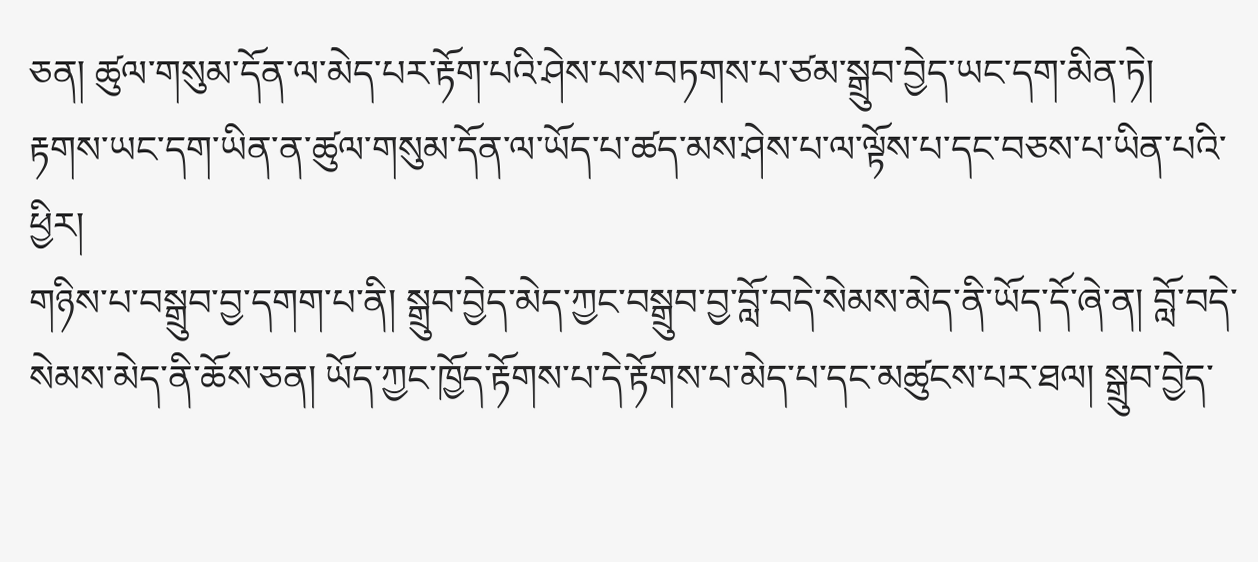ཅན། ཚུལ་གསུམ་དོན་ལ་མེད་པར་རྟོག་པའི་ཤེས་པས་བཏགས་པ་ཙམ་སྒྲུབ་བྱེད་ཡང་དག་མིན་ཏེ། རྟགས་ཡང་དག་ཡིན་ན་ཚུལ་གསུམ་དོན་ལ་ཡོད་པ་ཚད་མས་ཤེས་པ་ལ་ལྟོས་པ་དང་བཅས་པ་ཡིན་པའི་ཕྱིར།
གཉིས་པ་བསྒྲུབ་བྱ་དགག་པ་ནི། སྒྲུབ་བྱེད་མེད་ཀྱང་བསྒྲུབ་བྱ་བློ་བདེ་སེམས་མེད་ནི་ཡོད་དོ་ཞེ་ན། བློ་བདེ་སེམས་མེད་ནི་ཆོས་ཅན། ཡོད་ཀྱང་ཁྱོད་རྟོགས་པ་དེ་རྟོགས་པ་མེད་པ་དང་མཚུངས་པར་ཐལ། སྒྲུབ་བྱེད་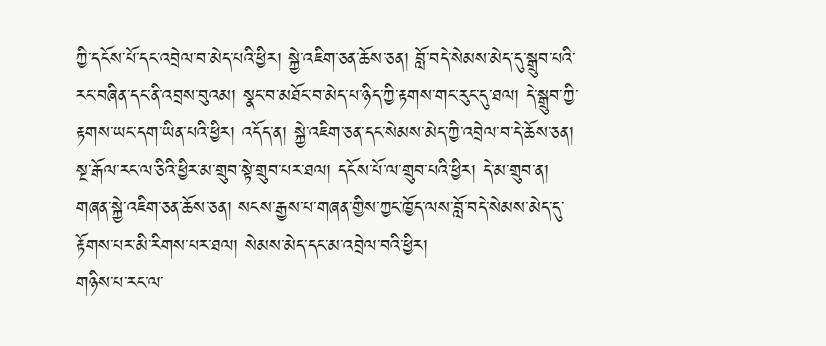ཀྱི་དངོས་པོ་དང་འབྲེལ་བ་མེད་པའི་ཕྱིར། སྐྱེ་འཇིག་ཅན་ཆོས་ཅན། བློ་བདེ་སེམས་མེད་དུ་སྒྲུབ་པའི་རང་བཞིན་དང་ནི་འབྲས་བུའམ། སྣང་བ་མཐོང་བ་མེད་པ་ཉིད་ཀྱི་རྟགས་གང་རུང་དུ་ཐལ། དེ་སྒྲུབ་ཀྱི་རྟགས་ཡང་དག་ཡིན་པའི་ཕྱིར། འདོད་ན། སྐྱེ་འཇིག་ཅན་དང་སེམས་མེད་ཀྱི་འབྲེལ་བ་དེ་ཆོས་ཅན། སྔ་རྒོལ་རང་ལ་ཅིའི་ཕྱིར་མ་གྲུབ་སྟེ་གྲུབ་པར་ཐལ། དངོས་པོ་ལ་གྲུབ་པའི་ཕྱིར། དེ་མ་གྲུབ་ན། གཞན་སྐྱེ་འཇིག་ཅན་ཆོས་ཅན། སངས་རྒྱས་པ་གཞན་གྱིས་ཀྱང་ཁྱོད་ལས་བློ་བདེ་སེམས་མེད་དུ་རྟོགས་པར་མི་རིགས་པར་ཐལ། སེམས་མེད་དང་མ་འབྲེལ་བའི་ཕྱིར།
གཉིས་པ་རང་ལ་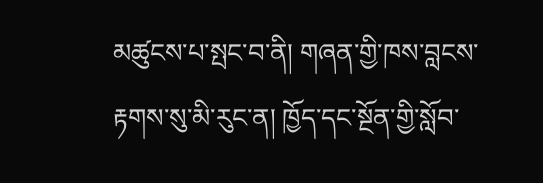མཚུངས་པ་སྤང་བ་ནི། གཞན་གྱི་ཁས་བླངས་རྟགས་སུ་མི་རུང་ན། ཁྱོད་དང་སྔོན་གྱི་སློབ་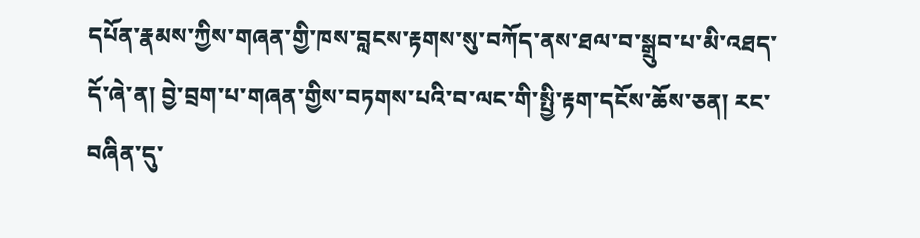དཔོན་རྣམས་ཀྱིས་གཞན་གྱི་ཁས་བླངས་རྟགས་སུ་བཀོད་ནས་ཐལ་བ་སྒྲུབ་པ་མི་འཐད་དོ་ཞེ་ན། བྱེ་བྲག་པ་གཞན་གྱིས་བཏགས་པའི་བ་ལང་གི་སྤྱི་རྟག་དངོས་ཆོས་ཅན། རང་བཞིན་དུ་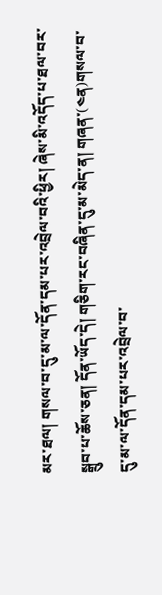མར་ཐལ། གསལ་བ་དུ་མ་ལ་དོན་དམ་པར་འབྲེལ་བའི་ཕྱིར། ཞེས་མི་འདོད་པ་ཐལ་བར་སྒྲུབ་པ་ཆོས་ཅན། དོན་ཡོད་དེ། གཅིག་རང་བཞིན་དུ་མ་མེད་ན། གཞན་(༤ན)གསལ་བ་དུ་མ་ལ་དོན་དམ་པར་འབྲེལ་བ་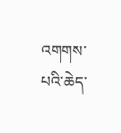འགགས་པའི་ཆེད་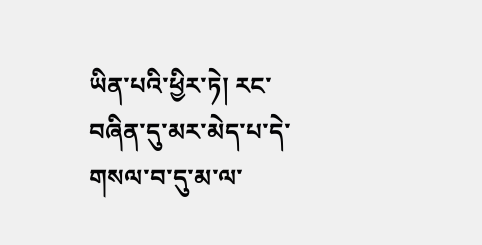ཡིན་པའི་ཕྱིར་ཏེ། རང་བཞིན་དུ་མར་མེད་པ་དེ་གསལ་བ་དུ་མ་ལ་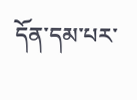དོན་དམ་པར་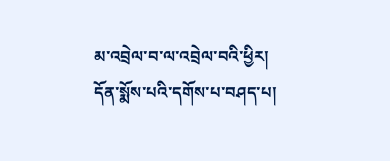མ་འབྲེལ་བ་ལ་འབྲེལ་བའི་ཕྱིར།
དོན་སྨོས་པའི་དགོས་པ་བཤད་པ།